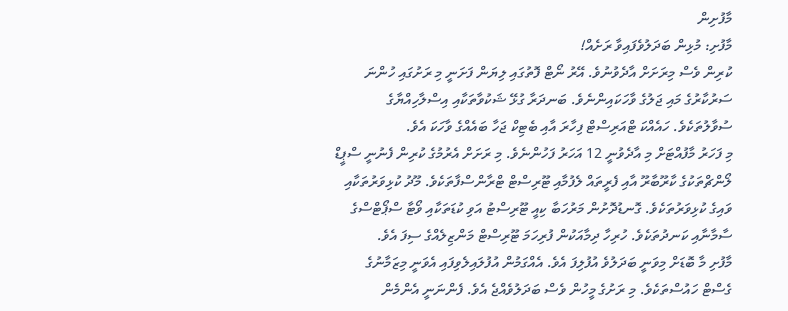މާފުށިން
މާފުށި: މުޅިން ބަދަލުވެފައިވާ ރަށެއް!
ކުރިން ވެސް މިރަށަށް އާދެވުނުވެ. އޭރު ނޯޓް ފޮތުގައި ލިޔަން ފަށަނީ މި ރަށުގައި ހުންނަ ސަރުކާރުގެ މައި ޖަލުގެ ވާހަކައިންނެވެ. ބަނދަރާ ގުޅޭ ޝަކުވާތަކާއި އިސްލާހިއްޔާގެ ސުވާލުތަކެވެ. ހައެއްކަ ޓްއަރިސްޓް ފިހާރަ އާއި ބެޓިކް ޖަހާ ބައެއްގެ ވާހަކަ އެވެ.
މި ފަހަރު މާފުއްޓަށް މި އާދެވުނީ 12 އަހަރު ފަހުންނެވެ. މި ރަށަށް އެރުމުގެ ކުރިން ފެނުނީ ސްޕީޑް ލޯންޗްތަކުގެ ކާރޫބާރޫ އާއި ފެރީތައް ލެފުމާއި ޓޫރިސްޓް ޓްރާންސްފާތަކެވެ. މޫދު ކުޅިވަރުތަކާއި ވައިގެ ކުޅިވަރުތަކެވެ. ގޮނޑުދޮށުން މަރުހަބާ ކިއީ ޓޫރިސްޓު އަވި ކުޑަތަކާއި ވޯޓާ ސްޕޯޓްސްގެ ސާމާނާއި ކަނދުތަކެވެ. ހުރިހާ ދިމާއަކުން ފުރިހަމަ ޓޫރިސްޓް މަންޒިލެއްގެ ސިފަ އެވެ.
މާފުށި މާ ބޮޑަށް މިވަނީ ބަދަލުވެ އުފުލިފަ އެވެ. އެއްގަމުން އުފުލައިލެވިފައި އެވަނީ މިޒަމާނުގެ ގެސްޓް ހައުސްތަކެވެ. މި ރަށުގެ މީހުން ވެސް ބަދަލުވެއްޖެ އެވެ. ފެންނަނީ އެންމެން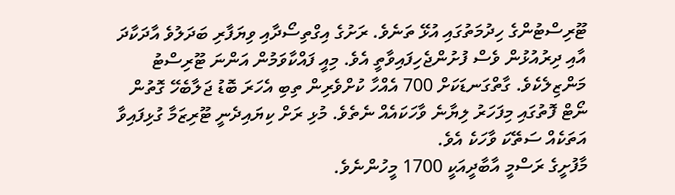ޓޫރިސްޓުންގެ ހިދުމަތުގައި އުޅޭ ތަނެވެ. ރަށުގެ އިގްތިސޯދާއި ވިޔަފާރި ބަދަލުވެ އާދަކާދަ އާއި ދިރުއުޅުން ވެސް ފުށުންޖެހިފައިވާތީ އެވެ. މިއީ ފައްކާވަމުން އަންނަ ޓޫރިސްޓު މަންޒިލެކެވެ. ގާތްގަނޑަކަށް 700 އެއްހާ ކުށްވެރިން ތިބި އެހަރަ ބޮޑު ޖަލާބެހޭ ގޮތުން ނޯޓް ފޮތުގައި މިފަހަރު ލިޔާނެ ވާހަކައެއް ނެތެވެ. މުޅި ރަށް ކިޔައިދެނީ ޓޫރިޒަމާ ގުޅިފައިވާ އަތަކެއް ސަތޭކަ ވާހަކެ އެވެ.
މާފުށީގެ ރަސްމީ އާބާދީއަކީ 1700 މީހުންނެވެ.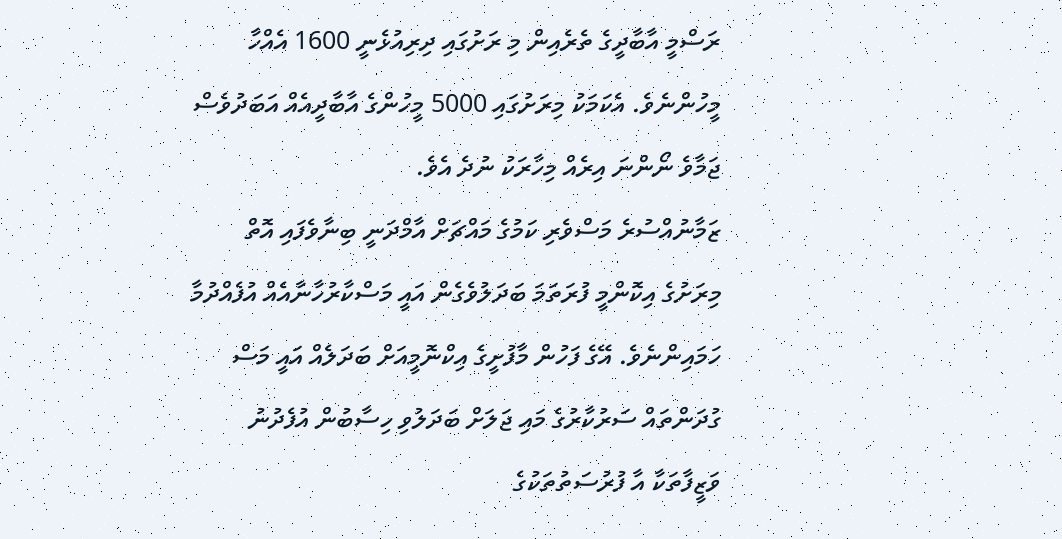ރަސްމީ އާބާދީގެ ތެރެއިން މި ރަށުގައި ދިރިއުޅެނީ 1600 އެއްހާ މީހުންނެވެ. އެކަމަކު މިރަށުގައި 5000 މީހުންގެ އާބާދީއެއް އަބަދުވެސް ޖަމާވެ ނޯންނަ އިރެއް މިހާރަކު ނުދެ އެވެ.
ޒަމާނުއްސުރެ މަސްވެރި ކަމުގެ މައްޗަށް އާމްދަނީ ބިނާވެފައި އޮތް މިރަށުގެ އިކޮންމީ ފުރަތަމަ ބަދަލުވެގެން އައީ މަސްކާރުހާނާއެއް އުފެއްދުމާ ހަމައިންނެވެ. އޭގެ ފަހުން މާފުށީގެ އިކްނޮމީއަށް ބަދަލެއް އައީ މަސް ގުދަންތައް ސަރުކާރުގެ މައި ޖަލަށް ބަދަލުވި ހިސާބުން އުފެދުނު ވަޒީފާތަކާ އާ ފުރުސަތުތަކުގެ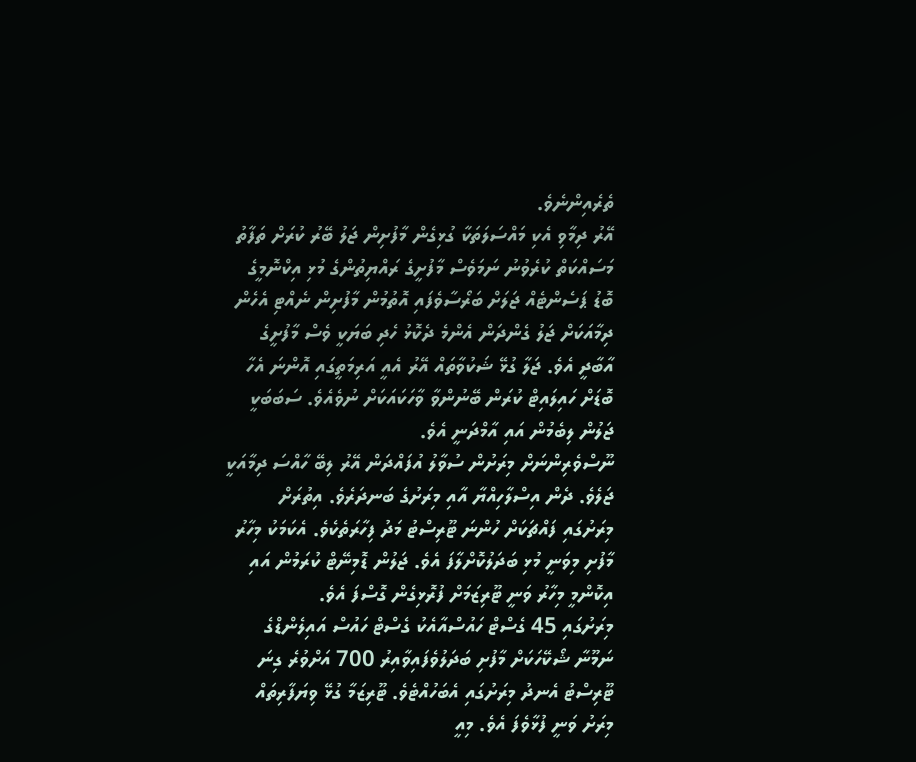ތެރެއިންނެވެ.
އޭރު ދިމާވި އެކި މައްސަލަތަކާ ގުޅިގެން މާފުށިން ޖަލު ބޭރު ކުރަށް ތަފާތު މަސައްކަތް ކުރެވުނު ނަމަވެސް މާފުށީގެ ރައްޔިތުންގެ މުޅި އިކްނޮމީގެ ބޮޑު ޕަސެންޓެއް ޖަލަށް ބަރޯސާވެފައި އޮތުމުން މާފުށިން ނެއްޓި އެހެން ދިމާއަކަށް ޖަލު ގެންދަން އެންމެ ދެކޮޅު ހެދި ބަޔަކީ ވެސް މާފުށީގެ އާބާދީ އެވެ. ޖަލާ ގުޅޭ ޝަކުވާތައް އޭރު އެއީ އަރިމަތީގައި އޮންނަ އެހާ ބޮޑަށް ހައިލައިޓް ކުރަން ބޭނުންވާ ވާހަކައަކަށް ނުވެއެވެ. ސަބަބަކީ ޖަލުން ލިބެމުން އައި އާމްދަނީ އެވެ.
ނޫސްވެރިންނަށް މިރަށުން ސުވާލު އުފައްދަން އޭރު ލިބޭ ހާއްސަ ދިމާއަކީ ޖަލެވެ. ދެން އިސްލާހިއްޔާ އާއި މިރަށުގެ ބަނދަރެވެ. އިތުރަށް މިރަށުގައި ފައްޗަކަށް ހުންނަ ޓޫރިސްޓު މަދު ފިހާރަތެކެވެ. އެކަމަކު މިހާރު މާފުށި މިވަނީ މުޅި ބަދަލުކޮށްލާފަ އެވެ. ޖަލުން ޑޮމިނޭޓް ކުރަމުން އައި އިކޮންމީ މިހާރު ވަނީ ޓޫރިޒަމަށް ފުރޮޅިގެން ގޮސްފަ އެވެ.
މިރަށުގައި 45 ގެސްޓް ހައުސްއާއެކު ގެސްޓް ހައުސް އައިލެންޑްގެ ނަމޫނާ ޝޯކޭހަކަށް މާފުށި ބަދަލުވެފައިވާއިރު 700 އަށްވުރެ ގިނަ ޓޫރިސްޓު އެނދު މިރަށުގައި އެބަހުއްޓެވެ. ޓޫރިޒަމާ ގުޅޭ ވިޔަފާރިތައް މިރަށު ވަނީ ފުޅާވެފަ އެވެ. މިއީ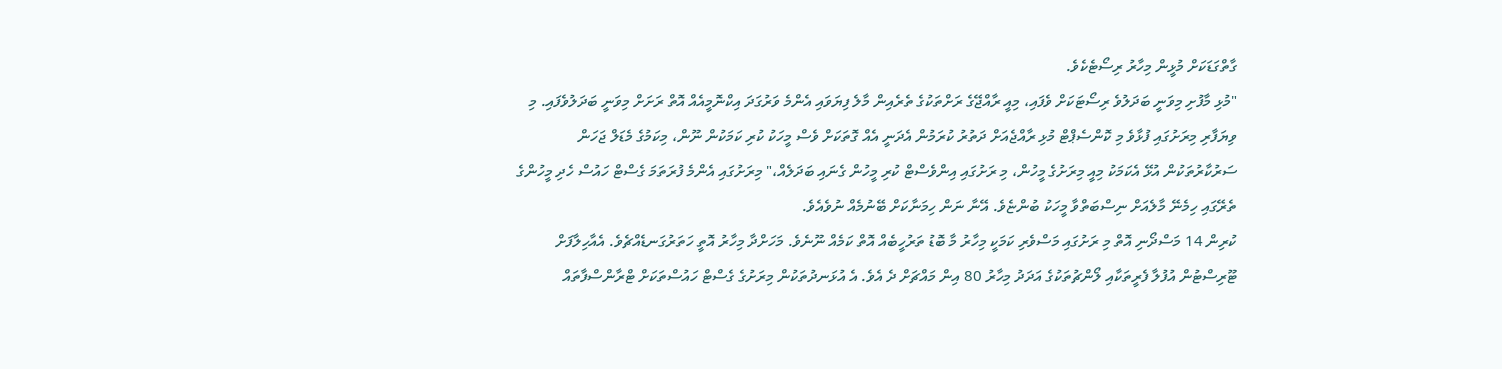ގާތްގަޑަކަށް މުޅީން މިހާރު ރިސޯޓެކެވެ.
"މުޅި މާފުށި މިވަނީ ބަދަލުވެ ރިސޯޓަކަށް ވެފައި، މިއީ ރާއްޖޭގެ ރަށްތަކުގެ ތެރެއިން މާލެ ފިޔަވައި އެންމެ ވަރުގަދަ އިކްނޮމީއެއް އޮތް ރަށަށް މިވަނީ ބަދަލުވެފައި. މި ވިޔަފާރި މިރަށުގައި ފުޅާވެ މި ކޮންސެޕްޓް މުޅި ރާއްޖެއަށް ދަތުރު ކުރަމުން އެދަނީ އެއް ގޮތަކަށް ވެސް މީހަކު ކުރި ކަމަކުން ނޫން، މިކަމުގެ މެޑަލް ޖަހަން ސަރުކާރުތަކުން އުޅޭ އެކަމަކު މިއީ މިރަށުގެ މީހުން، މި ރަށުގައި އިންވެސްޓް ކުރި މީހުން ގެނައި ބަދަލެއް،" މިރަށުގައި އެންމެ ފުރަތަމަ ގެސްޓް ހައުސް ހެދި މީހުންގެ ތެރޭގައި ހިމެނޭ މާލެއަށް ނިސްބަތްވާ މީހަކު ބުންޏެވެ. އޭނާ ނަން ހިމަނާކަށް ބޭނުމެއް ނުވެއެވެ.
ކުރިން 14 މަސްދޯނި އޮތް މި ރަށުގައި މަސްވެރި ކަމަކީ މިހާރު މާ ބޮޑު ތަރުހީބެއް އޮތް ކަމެއް ނޫނެވެ. މަހަށްދާ މިހާރު އޮތީ ހަތަރުގަނޑެއްޗެވެ. އެއާހިލާފަށް ޓޫރިސްޓުން އުފުލާ ފެރީތަކާއި ލޯންޗުތަކުގެ އަދަދު މިހާރު 80 އިން މައްޗަށް ދެ އެވެ. އެ އުޅަނދުތަކުން މިރަށުގެ ގެސްޓް ހައުސްތަކަށް ޓްރާންސްފާތައް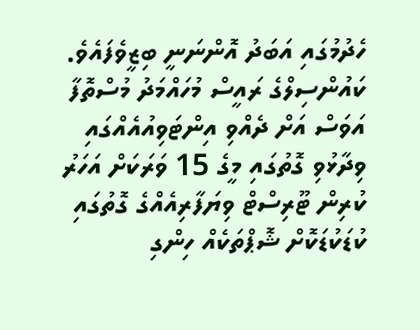ހެދުމުގައި އަބަދު އޮންނަނީ ބިޒީވެފައެވެ.
ކައުންސިލްގެ ރައީސް މުހައްމަދު މުސްތޮފާ އަވަސް އަށް ދެއްވި އިންޓަވިއުއެއްގައި ވިދާޅުވި ގޮތުގައި މީގެ 15 ވަރަކަށް އަހަރު ކުރިން ޓޫރިސްޓް ވިޔަފާރިއެއްގެ ގޮތުގައި ކުޑަކުޑަކޮށް ޝޮޕްތަކެއް ހިންގި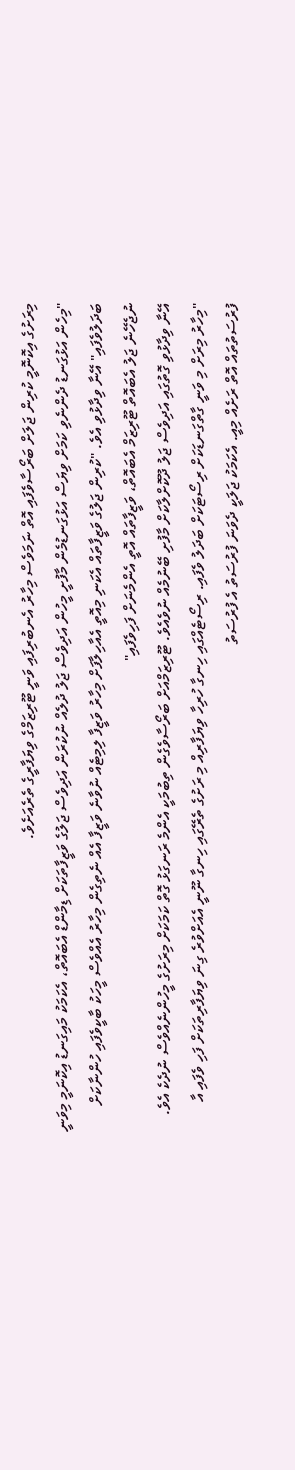މިރަށުގެ އިކޮނޮމީ ކުރިން ޖަލަށް ބަރޯސާވެފައި އޮތް ނަމަވެސް މިހާރު އެނބުރިފައި ވަނީ ޓޫރިޒަމްގެ ވިޔަފާރީގެ ތެރެއަށެވެ.
"މިހެން އަޅުގަނޑު ދެންނެވި ކަމަށް ވިޔަސް އަޅުގަނޑުމެން މާފުށީ މީހުން އަދިވެސް ޖަލު ދުލެއް ނުކުރަން އަދިވެސް ޖަލުގެ ވަޒީފާތަކަށް ޑިމާންޑް އެބައޮތް، އެކަމަކު މައިގަނޑު އިކޮނަމީ މިވަނީ ބަދަލުވެފައި" އޭނާ ވިދާޅުވި އެވެ. "ކުރިން ޖަލުގެ ވަޒީފާތައް އެކަނި މިއޮތީ އެއާހިލާފަށް މިހާރު ވަޒީފާ ލިމިޓެއް ނުވާނެ ވަޒީފާ އެއް ނެތިގެން މިހާރު އެއްވެސް މީހަކު ބާކީވެފައި ހުންނާކަށް ނުޖެހޭނެ ޖަލު އެބައޮތް ޓޫރިޒަމް އެބައޮތް، ވަޒީފާތައް އޮތީ އެންމެނަށް ފަހިވެފައި"
އޭނާ ވިދާޅުވި ގޮތުގައި އަދިވެސް ޖަލު ދޫކޮށްލާކަށް މާފުށި ބޭނުމެއް ނުވެއެވެ. ޓޫރިޒަމްއަށް ބަރޯސާވެގެން ތިބުމަކީ އެންމެ ރަނގަޅު ގޮތް ކަމަކަށް މިރަށުގެ މީހުންނެއްވެސް ނުދެކެ އެވެ.
"މިހާރު މިރަށް މި ވަނީ ގާތްގަނޑަކަށް ރިސޯޓަކަށް ބަދަލު ވެފައި. ރިސޯޓެއްގައި ހިނގާ ހުރިހާ ވިޔަފާރިއް މި ރަށުގެ ތެރޭގައި ހިނގާ ނޫނީ އެއަށްވުރެ ގިނަ ވިޔަފާރިތަކަށް ފަހި ވެފައި އާ ފުރުސަތުތައް އޮތް ރަށެއް މިއީ. އެކަމަކު ޖަލަކީ ދެވަނަ ފުރުސަތު އެ ފުރުސަތު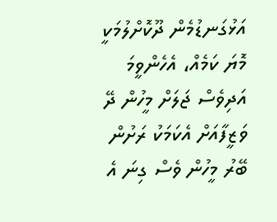އަޅުގަނޑުމެން ދޫކޮށްލުމަކީ މޮޔަ ކަމެއް، އެހެންވީމަ އަދިވެސް ޖަލަށް މީހުން ދޭ ވަޒީފާއަށް އެކަމަކު ރަށުން ބޭރު މީހުން ވެސް ގިނަ އެ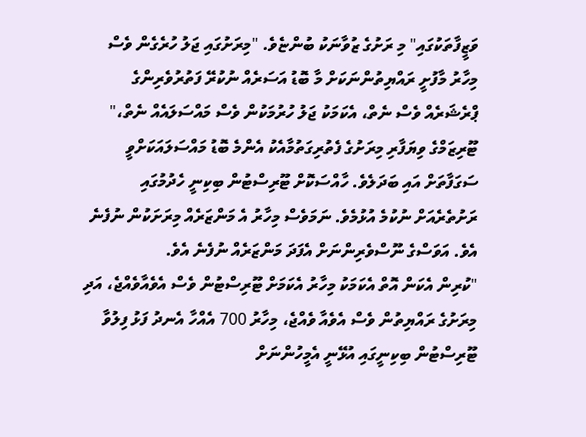ވަޒީފާތަކުގައި" މި ރަށުގެ ޒުވާނަކު ބުންޏެވެ. "މިރަށުގައި ޖަލު ހުރެގެން ވެސް މިހާރު މާފުށީ ރައްޔިތުންނަކަށް މާ ބޮޑު އަސަރެއް ނުކުރޭ ފަތުރުވެރިންގެ ޕްރެޝަރެއް ވެސް ނެތް، އެކަމަކު ޖަލު ހުރުމަކުން ވެސް މައްސަލައެއް ނެތް،"
ޓޫރިޒަމްގެ ވިޔަފާރި މިރަށުގެ ފެތުރިގަތުމާއެކު އެންމެ ބޮޑު މައްސަލައަކަށްވީ ސަގަފާތަށް އައި ބަދަލެވެ. ހާއްސަކޮށް ޓޫރިސްޓުން ބިކިނީ ހެދުމުގައި ރަށުތެރެއަށް ނުކުމެ އުޅުމެވެ. ނަމަވެސް މިހާރު އެ މަންޒަރެއް މިރަށަކުން ނުފެނެ އެވެ. އަވަސްގެ ނޫސްވެރިންނަށް އެފަދަ މަންޒަރެއް ނުފެނެ އެވެ.
"ކުރިން އެކަން އޮތް އެކަމަކު މިހާރު އެކަމަށް ޓޫރިސްޓުން ވެސް އެވެއާވެއްޖެ، އަދި މިރަށުގެ ރައްޔިތުން ވެސް އެވެއާ ވެއްޖެ، މިހާރު 700 އެއްހާ އެނދު ފަޅު ފިލުވާ ޓޫރިސްޓުން ބިކިނީގައި އުޅޭނީ އެމީހުންނަށް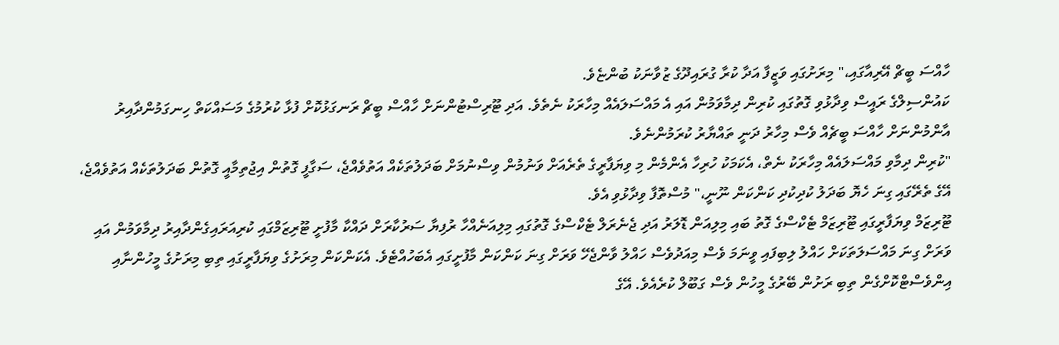ހާއްސަ ބީޗް އޭރިއާގައި،" މިރަށުގައި ވަޒީފާ އަދާ ކުރާ ގުރައިދޫގެ ޒުވާނަކު ބުންޏެވެ.
ކައުންސިލްގެ ރައީސް ވިދާޅުވި ގޮތުގައި ކުރިން ދިމާވަމުން އައި އެ މައްސަލައެއް މިހާރަކު ނެތެވެ. އަދި ޓޫރިސްޓުންނަށް ހާއްސް ބީޗް ރަނގަޅުކޮށް ފުޅާ ކުރުމުގެ މަސައްކަތް ހިނގަމުންދާއިރު އާންމުންނަށް ހާއްސަ ބީޗެއް ވެސް މިހާރު ދަނީ ތައްޔާރު ކުރަމުންނެވެ.
"ކުރިން ދިމާވި މައްސަލައެއް މިހާރަކު ނެތް، އެކަމަކު ހުރިހާ އެންމެން މި ވިޔަފާރީގެ ތެރެއަށް ވަނުމުން ވިސްނުމަށް ބަދަލުތަކެއް އަތުވެއްޖެ، ސަގާފީ ގޮތުން އިޖުތިމާއީ ގޮތުން ބަދަލުތަކެއް އަތުވެއްޖެ، އޭގެ ތެރޭގައި ގިނަ ހެޔޮ ބަދަލު ކުދިކުދި ކަންކަން ނޫނީ،" މުސްތޮފާ ވިދާޅުވި އެވެ.
ޓޫރިޒަމް ވިޔަފާރީގައި ޓޫރިޒަމް ޓެކްސްގެ ގޮތު ބައި މިލިއަން ޑޮލަރު އަދި ޖެނެރަލް ޓެކްސްގެ ގޮތުގައި މިލިއަނެއްހާ ރުފިޔާ ސަރުކާރަށް ދައްކާ މާފުށީ ޓޫރިޒަމްގައި ކުރިއަރައިގެންދާއިރު ދިމާވަމުން އައި ވަރަށް ގިނަ މައްސަލަތަކަށް ހައްލު ލިބިފައި ވީނަމަ ވެސް މިއަދުވެސް ހައްލު ވާންޖެހޭ ވަރަށް ގިނަ ކަންކަން މާފުށީގައި އެބަހުއްޓެވެ. އެކަންކަން މިރަށުގެ ވިޔަފާރީގައި ތިބި މިރަށުގެ މީހުންނާއި އިންވެސްޓްކޮށްގެން ތިބި ރަށުން ބޭރުގެ މީހުން ވެސް ގަބޫލް ކުރެއެވެ. އޭގެ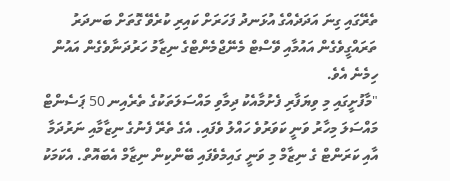ތެރޭގައި ގިނަ އަދަދެއްގެ އުޅަނދު ފަހަރަށް ކައިރި ކުރެވޭ ގޮތަށް ބަނދަރު ތަރައްގީވެގެން އައުމާއި ވޭސްޓް މެނޭޖްމެންޓްގެ ނިޒާމު ހަރުދަނާވެގެން އައުން ހިމެނެ އެވެ.
"މާފުށީގައި މި ވިޔަފާރި ފެށުމާއެކު ދިމާވި މައްސަލަތަކުގެ ތެރެއިނ 50 ޕަސެންޓް މައްސަލަ މިހާރު ވަނީ ކަވަރުވެ ހައްލު ވެފައި. އެގެ ތެރޭ ފެނުގެ ނިޒާމާއި ނަރުދަމާ އާއި ކަރަންޓް ގެ ނިޒާމް މި ވަނީ ގައިމެވެފައި ބޭންކިން ނިޒާމް އެބައޮތް. އެކަމަކު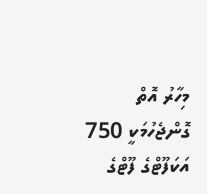މިހާރު އޮތް ގޮންޖެހުމަކީ 750 އަކަފޫޓްގެ ފޫޓްގެ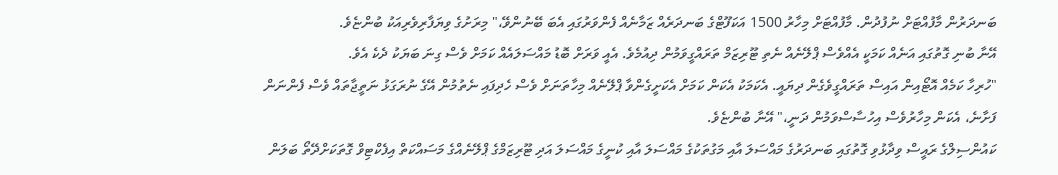ބަނދަރުން މާފުއްޓަށް ނުފުދުން. މާފުއްޓަށް މިހާރު 1500 އަކަފޫޓްގެ ބަނދަރެއް ޒަމާނެއް ފެންވަރުގައި އެބަ ބޭނުންވޭ،" މިރަށުގެ ވިޔަފާރިވެރިއަކު ބުންޏެވެ.
އޭނާ ބުނި ގޮތުގައި އަނެއް ކަމަކީ އެއްވެސް ޕްލޭނެއް ނެތި ޓޫރިޒަމް ތަރައްގީވަމުން ދިއުމެވެ. އެއީ ވަރަށް ބޮޑު މައްސަލައެއް ކަމަށް ވެސް ގިނަ ބަޔަކު ދެކެ އެވެ.
"ހުރިހާ ކަމެއް އޮޓޯއިން އައިސް ތަރައްގީވެގެން ދިޔައީ. އެކަމަކު އެކަން ކަމަށް އެކަށީގެންވާ ޕްލޭނެއް މިހާތަނަށް ވެސް ހެދިފައި ނެތުމުން އޭގެ ނުރަގަޅު ނަތީޖާތައް ވެސް ފެންނަން ފަށާނެ، އެކަން މިހާރުވެސް އިހުސާސްވަމުން ދަނީ،" އޭނާ ބުންޏެވެ.
ކައުންސިލްގެ ރައީސް ވިދާޅުވި ގޮތުގައި ބަނދަރުގެ މައްސަލަ އާއި މަގުތަކުގެ މައްސަލަ އާއި ކުނީގެ މައްސަލަ އަދި ޓޫރިޒަމްގެ ޕްލޭނެއްގެ މަސައްކަތް އިފެކްޓިވް ގޮތަކަށްދޭތޯ ބަލަން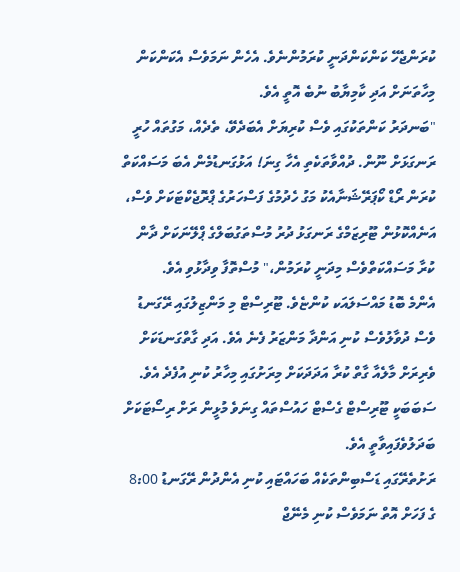ކުރަންޖެހޭ ކަންކަންދަނީ ކުރަމުންނެވެ. އެހެން ނަމަވެސް އެކަންކަން މިހާތަނަށް އަދި ކާމިޔާބު ނުބެ އޮތީ އެވެ.
"ބަނދަރު ކަންތަކުގައި ވެސް ކުރިޔަށް އެބަދެވޭ، ތެދެއް، މަގުތައް ހުރީ ރަނގަޅަށް ނޫން. ދުއްވާތަކެތި އެހާ ގިނަ! އަޅުގަނޑުމެން އެބަ މަސައްކަތް ކުރަން ރޯޑް ކޯޕަރޭޝަނާއެކު މަގު ހެދުމުގެ ފަސްހަރުގެ ޕްރޮޖެކްޓަކަށް ވެސް، އަނެއްކޮޅުން ޓޫރިޒަމްގެ ރަނގަޅު ދުރު މުސްތަގުބަލްގެ ޕްލޭނަކަށް ދާން ކުރާ މަސައްކަތްވެސް މިދަނީ ކުރަމުން،" މުސްތޮފާ ވިދާޅުވި އެވެ.
އެންމެ ބޮޑު މައްސަލައަކ ކުންޏެވެ. ޓޫރިސްޓް މި މަންޒިލުގައި ރޭގަނޑު ވެސް ދުވާލުވެސް ކުނި އަންދާ މަންޒަރު ފެނެ އެވެ. އަދި ގާތްގަނޑަކަށް ވެރިރަށް މާލެއާ ގާތް ކުރާ އަދަދަކަށް މިރަށުގައި މިހާރު ކުނި އުފެދެ އެވެ. ސަބަބަކީ ޓޫރިސްޓް ގެސްޓް ހައުސްތައް ގިނަވެ މުޅީން ރަށް ރިސޯޓަކަށް ބަދަލުވެފައިވާތީ އެވެ.
ރަށުތެރޭގައި ޑަސްބިންތަކެއް ބަހައްޓައި ކުނި އެންދުން ރޭގަނޑު 8:00 ގެ ފަހަށް އޮތް ނަމަވެސް ކުނި މެނޭޖް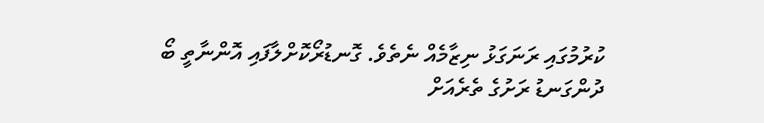ކުރުމުގައި ރަނަގަޅު ނިޒާމެއް ނެތެވެ. ގޮނޑުރޯކޮށްލާފައި އޮންނާތީ ބޯ ދުންގަނޑު ރަށުގެ ތެރެއަށް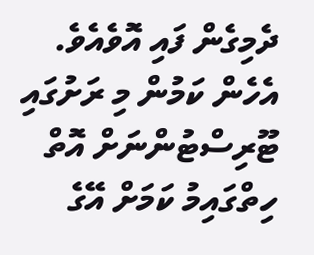ދެމިގެން ފައި އޮވެއެވެ. އެހެން ކަމުން މި ރަށުގައި ޓޫރިސްޓުންނަށް އޮތް ހިތްގައިމު ކަމަށް އޭގެ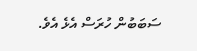ސަބަބުން ހުރަސް އެޅެ އެވެ.